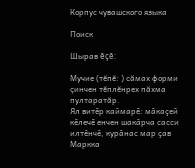Корпус чувашского языка

Поиск

Шырав ĕçĕ:

Мучие (тĕпĕ: ) сăмах форми çинчен тĕплĕнрех пăхма пултаратăр.
Ял витӗр каймарӗ: мӑкаҫей кӗлечӗ енчен шакӑрча сасси илтӗнчӗ, курӑнас мар ҫав Маркка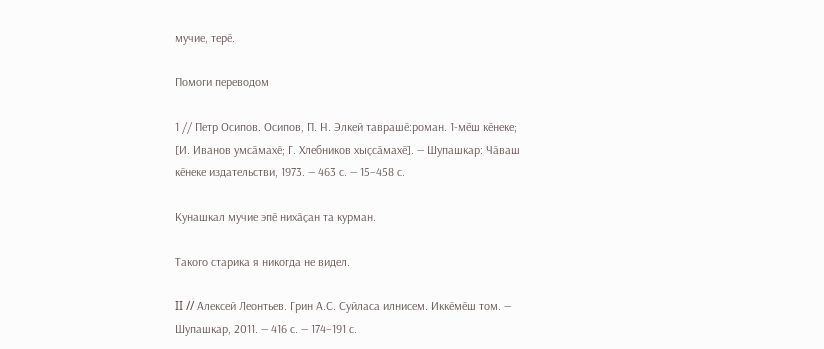мучие, терӗ.

Помоги переводом

1 // Петр Осипов. Осипов, П. Н. Элкей таврашӗ:роман. 1-мӗш кӗнеке; [И. Иванов умсӑмахӗ; Г. Хлебников хыҫсӑмахӗ]. — Шупашкар: Чӑваш кӗнеке издательстви, 1973. — 463 с. — 15–458 с.

Кунашкал мучие эпӗ нихӑҫан та курман.

Такого старика я никогда не видел.

II // Алексей Леонтьев. Грин А.С. Суйласа илнисем. Иккӗмӗш том. — Шупашкар, 2011. — 416 с. — 174–191 с.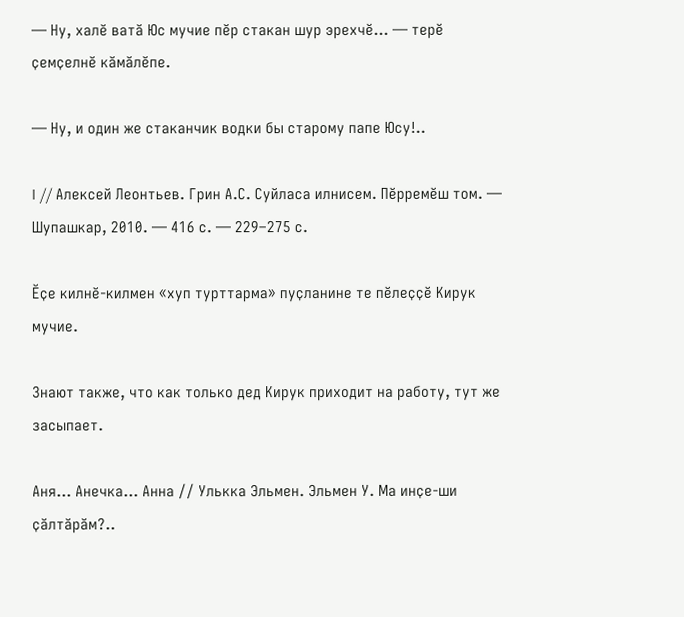— Ну, халӗ ватӑ Юс мучие пӗр стакан шур эрехчӗ… — терӗ ҫемҫелнӗ кӑмӑлӗпе.

— Ну, и один же стаканчик водки бы старому папе Юсу!..

I // Алексей Леонтьев. Грин А.С. Суйласа илнисем. Пӗрремӗш том. — Шупашкар, 2010. — 416 с. — 229–275 с.

Ӗҫе килнӗ-килмен «хуп турттарма» пуҫланине те пӗлеҫҫӗ Кирук мучие.

Знают также, что как только дед Кирук приходит на работу, тут же засыпает.

Аня… Анечка… Анна // Улькка Эльмен. Эльмен У. Ма инҫе-ши ҫӑлтӑрӑм?..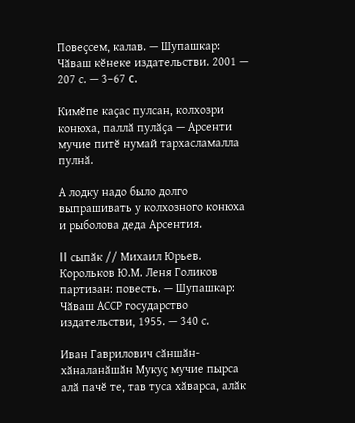Повеҫсем, калав. — Шупашкар: Чӑваш кӗнеке издательстви. 2001 — 207 с. — 3–67 c.

Кимӗпе каҫас пулсан, колхозри конюха, паллӑ пулӑҫа — Арсенти мучие питӗ нумай тархасламалла пулнӑ.

А лодку надо было долго выпрашивать у колхозного конюха и рыболова деда Арсентия.

II сыпӑк // Михаил Юрьев. Корольков Ю.М. Леня Голиков партизан: повесть. — Шупашкар: Чӑваш АССР государство издательстви, 1955. — 340 с.

Иван Гаврилович сӑншӑн-хӑналанӑшӑн Мукуҫ мучие пырса алӑ пачӗ те, тав туса хӑварса, алӑк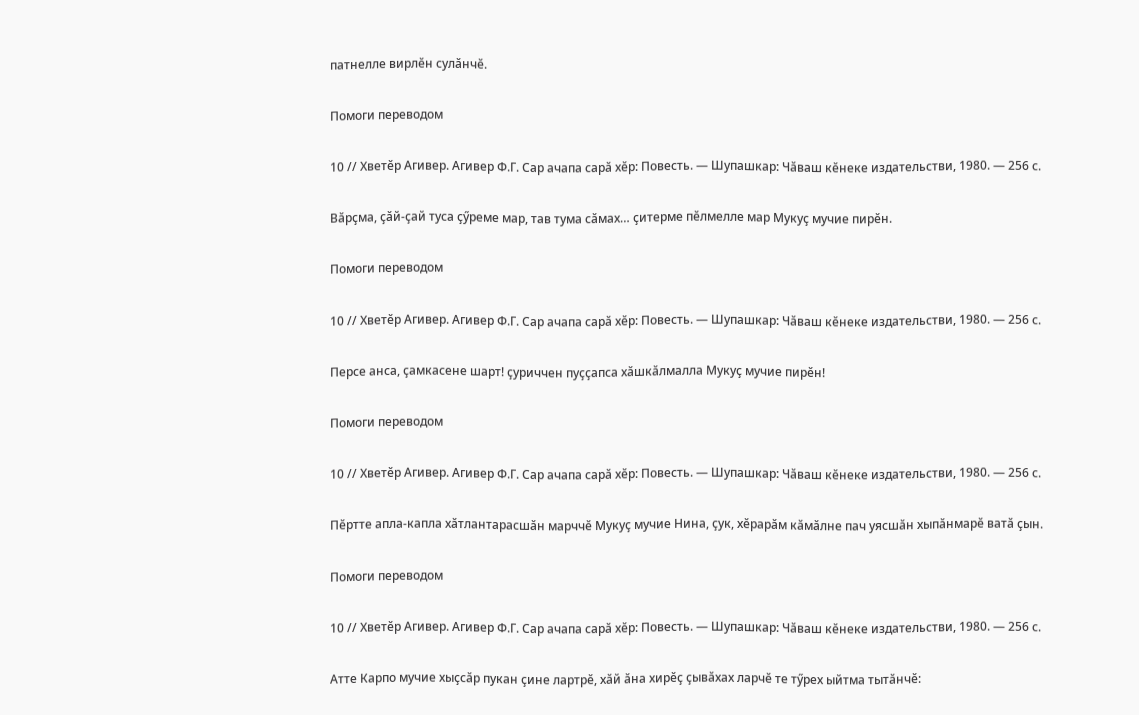патнелле вирлӗн сулӑнчӗ.

Помоги переводом

10 // Хветӗр Агивер. Агивер Ф.Г. Сар ачапа сарӑ хӗр: Повесть. — Шупашкар: Чӑваш кӗнеке издательстви, 1980. — 256 с.

Вӑрҫма, ҫӑй-ҫай туса ҫӳреме мар, тав тума сӑмах… ҫитерме пӗлмелле мар Мукуҫ мучие пирӗн.

Помоги переводом

10 // Хветӗр Агивер. Агивер Ф.Г. Сар ачапа сарӑ хӗр: Повесть. — Шупашкар: Чӑваш кӗнеке издательстви, 1980. — 256 с.

Персе анса, ҫамкасене шарт! ҫуриччен пуҫҫапса хӑшкӑлмалла Мукуҫ мучие пирӗн!

Помоги переводом

10 // Хветӗр Агивер. Агивер Ф.Г. Сар ачапа сарӑ хӗр: Повесть. — Шупашкар: Чӑваш кӗнеке издательстви, 1980. — 256 с.

Пӗртте апла-капла хӑтлантарасшӑн марччӗ Мукуҫ мучие Нина, ҫук, хӗрарӑм кӑмӑлне пач уясшӑн хыпӑнмарӗ ватӑ ҫын.

Помоги переводом

10 // Хветӗр Агивер. Агивер Ф.Г. Сар ачапа сарӑ хӗр: Повесть. — Шупашкар: Чӑваш кӗнеке издательстви, 1980. — 256 с.

Атте Карпо мучие хыҫсӑр пукан ҫине лартрӗ, хӑй ӑна хирӗҫ ҫывӑхах ларчӗ те тӳрех ыйтма тытӑнчӗ: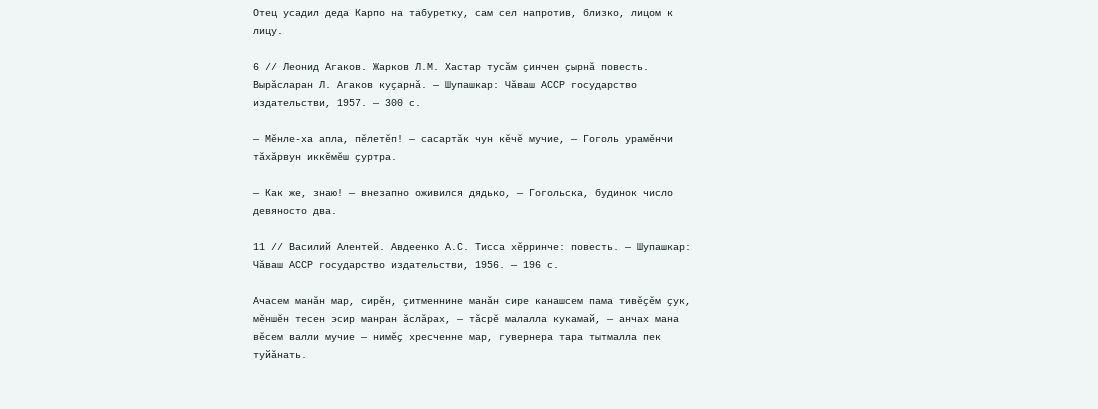Отец усадил деда Карпо на табуретку, сам сел напротив, близко, лицом к лицу.

6 // Леонид Агаков. Жарков Л.М. Хастар тусӑм ҫинчен ҫырнӑ повесть. Вырӑсларан Л. Агаков куҫарнӑ. — Шупашкар: Чӑваш АССР государство издательстви, 1957. — 300 с.

— Мӗнле-ха апла, пӗлетӗп! — сасартӑк чун кӗчӗ мучие, — Гоголь урамӗнчи тӑхӑрвун иккӗмӗш ҫуртра.

— Как же, знаю! — внезапно оживился дядько, — Гогольска, будинок число девяносто два.

11 // Василий Алентей. Авдеенко А.С. Тисса хӗрринче: повесть. — Шупашкар: Чӑваш АССР государство издательстви, 1956. — 196 с.

Ачасем манӑн мар, сирӗн, ҫитменнине манӑн сире канашсем пама тивӗҫӗм ҫук, мӗншӗн тесен эсир манран ӑслӑрах, — тӑсрӗ малалла кукамай, — анчах мана вӗсем валли мучие — нимӗҫ хресченне мар, гувернера тара тытмалла пек туйӑнать.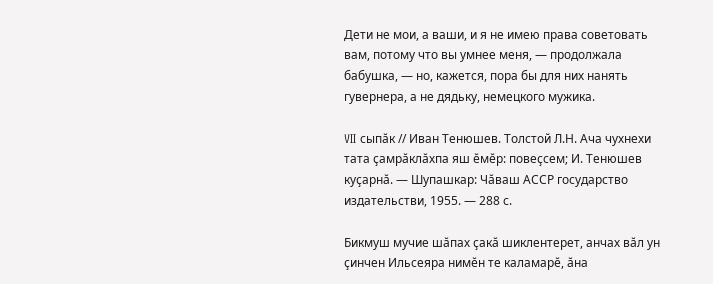Дети не мои, а ваши, и я не имею права советовать вам, потому что вы умнее меня, — продолжала бабушка, — но, кажется, пора бы для них нанять гувернера, а не дядьку, немецкого мужика.

VII сыпӑк // Иван Тенюшев. Толстой Л.Н. Ача чухнехи тата ҫамрӑклӑхпа яш ӗмӗр: повеҫсем; И. Тенюшев куҫарнӑ. — Шупашкар: Чӑваш АССР государство издательстви, 1955. — 288 с.

Бикмуш мучие шӑпах ҫакӑ шиклентерет, анчах вӑл ун ҫинчен Ильсеяра нимӗн те каламарӗ, ӑна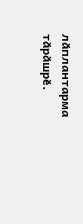лӑплантарма тӑрӑшрӗ.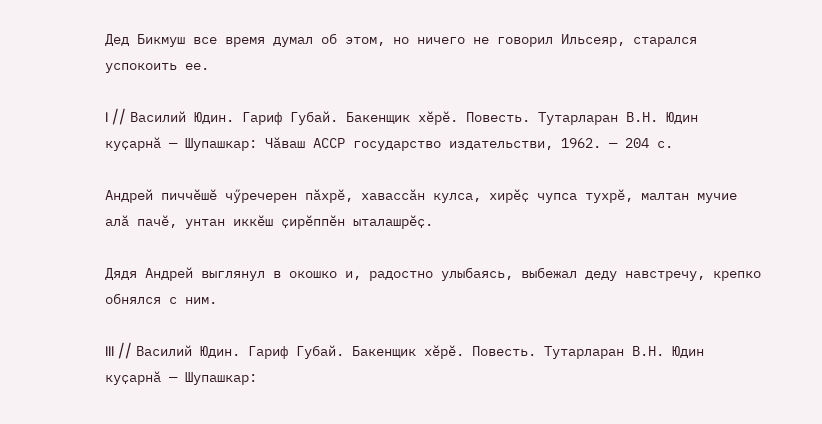Дед Бикмуш все время думал об этом, но ничего не говорил Ильсеяр, старался успокоить ее.

I // Василий Юдин. Гариф Губай. Бакенщик хӗрӗ. Повесть. Тутарларан В.Н. Юдин куҫарнӑ — Шупашкар: Чӑваш АССР государство издательстви, 1962. — 204 с.

Андрей пиччӗшӗ чӳречерен пӑхрӗ, хавассӑн кулса, хирӗҫ чупса тухрӗ, малтан мучие алӑ пачӗ, унтан иккӗш ҫирӗппӗн ыталашрӗҫ.

Дядя Андрей выглянул в окошко и, радостно улыбаясь, выбежал деду навстречу, крепко обнялся с ним.

III // Василий Юдин. Гариф Губай. Бакенщик хӗрӗ. Повесть. Тутарларан В.Н. Юдин куҫарнӑ — Шупашкар: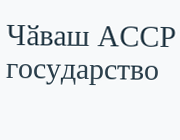Чӑваш АССР государство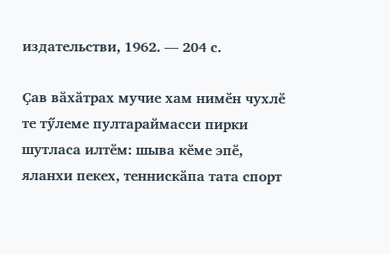издательстви, 1962. — 204 с.

Ҫав вӑхӑтрах мучие хам нимӗн чухлӗ те тӳлеме пултараймасси пирки шутласа илтӗм: шыва кӗме эпӗ, яланхи пекех, теннискӑпа тата спорт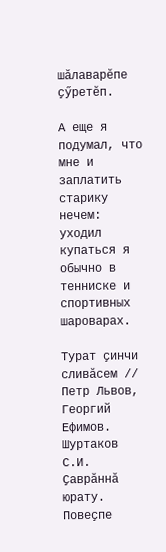шӑлаварӗпе ҫӳретӗп.

А еще я подумал, что мне и заплатить старику нечем: уходил купаться я обычно в тенниске и спортивных шароварах.

Турат ҫинчи сливӑсем // Петр Львов, Георгий Ефимов. Шуртаков С.И. Ҫаврӑннӑ юрату. Повеҫпе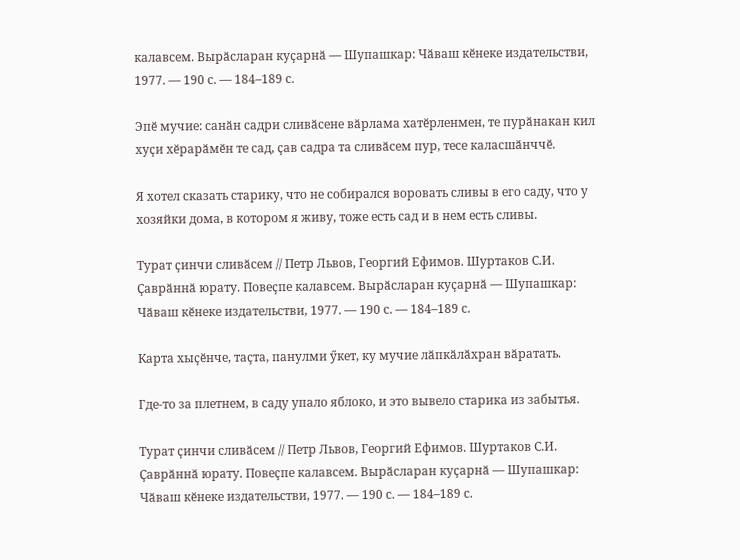калавсем. Вырӑсларан куҫарнӑ — Шупашкар: Чӑваш кӗнеке издательстви, 1977. — 190 с. — 184–189 с.

Эпӗ мучие: санӑн садри сливӑсене вӑрлама хатӗрленмен, те пурӑнакан кил хуҫи хӗрарӑмӗн те сад, ҫав садра та сливӑсем пур, тесе каласшӑнччӗ.

Я хотел сказать старику, что не собирался воровать сливы в его саду, что у хозяйки дома, в котором я живу, тоже есть сад и в нем есть сливы.

Турат ҫинчи сливӑсем // Петр Львов, Георгий Ефимов. Шуртаков С.И. Ҫаврӑннӑ юрату. Повеҫпе калавсем. Вырӑсларан куҫарнӑ — Шупашкар: Чӑваш кӗнеке издательстви, 1977. — 190 с. — 184–189 с.

Карта хыҫӗнче, таҫта, панулми ӳкет, ку мучие лӑпкӑлӑхран вӑратать.

Где-то за плетнем, в саду упало яблоко, и это вывело старика из забытья.

Турат ҫинчи сливӑсем // Петр Львов, Георгий Ефимов. Шуртаков С.И. Ҫаврӑннӑ юрату. Повеҫпе калавсем. Вырӑсларан куҫарнӑ — Шупашкар: Чӑваш кӗнеке издательстви, 1977. — 190 с. — 184–189 с.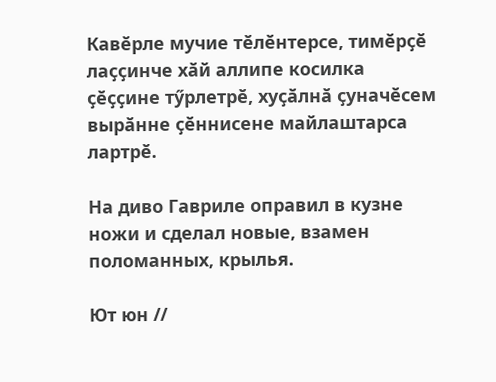Кавӗрле мучие тӗлӗнтерсе, тимӗрҫӗ лаҫҫинче хӑй аллипе косилка ҫӗҫҫине тӳрлетрӗ, хуҫӑлнӑ ҫуначӗсем вырӑнне ҫӗннисене майлаштарса лартрӗ.

На диво Гавриле оправил в кузне ножи и сделал новые, взамен поломанных, крылья.

Ют юн //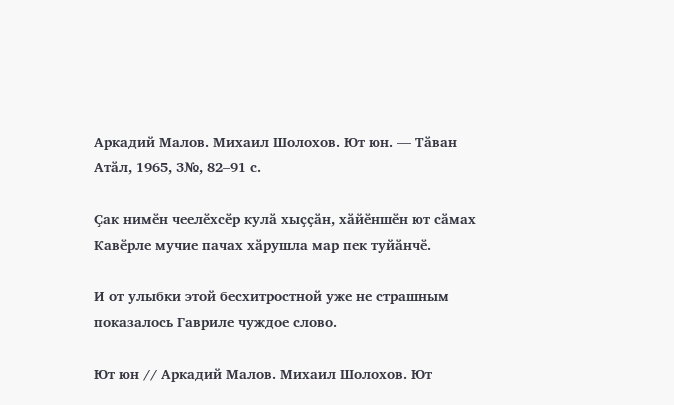Аркадий Малов. Михаил Шолохов. Ют юн. — Тӑван Атӑл, 1965, 3№, 82–91 с.

Ҫак нимӗн чеелӗхсӗр кулӑ хыҫҫӑн, хӑйӗншӗн ют сӑмах Кавӗрле мучие пачах хӑрушла мар пек туйӑнчӗ.

И от улыбки этой бесхитростной уже не страшным показалось Гавриле чуждое слово.

Ют юн // Аркадий Малов. Михаил Шолохов. Ют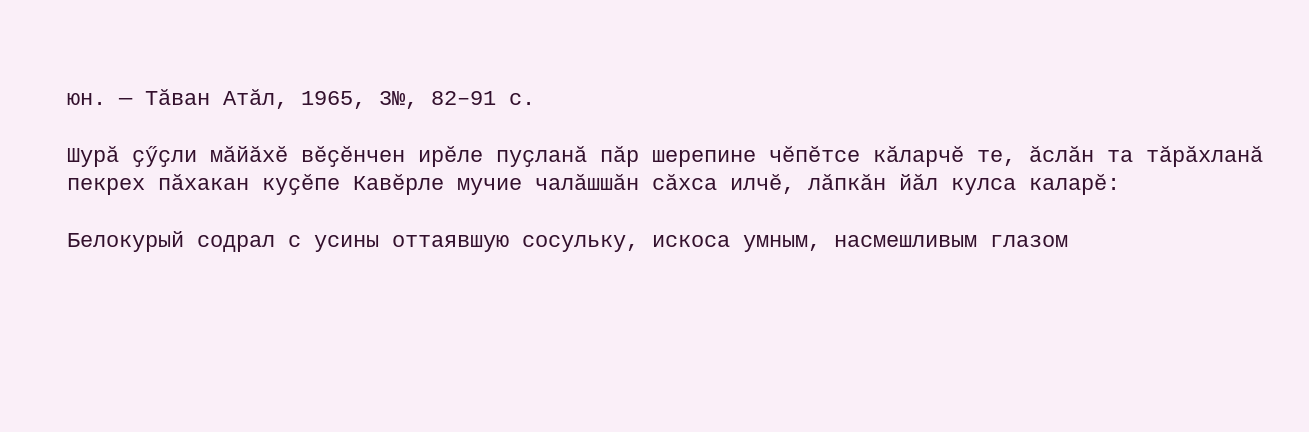юн. — Тӑван Атӑл, 1965, 3№, 82–91 с.

Шурӑ ҫӳҫли мӑйӑхӗ вӗҫӗнчен ирӗле пуҫланӑ пӑр шерепине чӗпӗтсе кӑларчӗ те, ӑслӑн та тӑрӑхланӑ пекрех пӑхакан куҫӗпе Кавӗрле мучие чалӑшшӑн сӑхса илчӗ, лӑпкӑн йӑл кулса каларӗ:

Белокурый содрал с усины оттаявшую сосульку, искоса умным, насмешливым глазом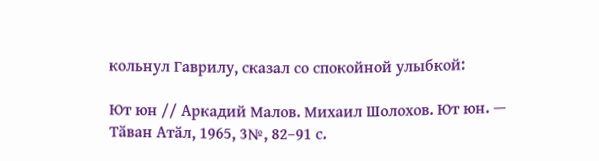кольнул Гаврилу, сказал со спокойной улыбкой:

Ют юн // Аркадий Малов. Михаил Шолохов. Ют юн. — Тӑван Атӑл, 1965, 3№, 82–91 с.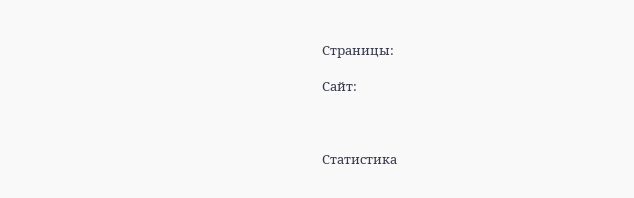Страницы:

Сайт:



Статистика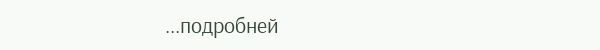...подробней